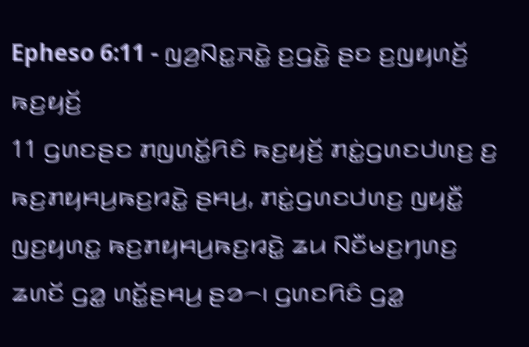Epheso 6:11 - ꤜꤤ꤬ꤡꤢ꤭ꤏꤢꤧ꤭ ꤢ꤬ꤞꤢꤧ꤭ ꤔꤢ ꤢ꤬ꤜꤟꤛꤢꤩ꤬ ꤒꤢ꤬ꤟꤢꤩ꤬
11 ꤞꤛꤢꤔꤢ ꤊꤜꤛꤢꤩ꤭ꤖꤢꤨ ꤒꤢ꤬ꤟꤢꤩ꤬ ꤊꤢꤦ꤭ꤞꤛꤢꤓꤛꤢ꤬ ꤢ꤬ ꤒꤢ꤬ꤊꤟꤌꤣ꤬ꤒꤢ꤬ꤙꤢꤧ꤭ ꤔꤌꤣ꤬, ꤊꤢꤦ꤭ꤞꤛꤢꤓꤛꤢ꤬ ꤜꤟꤢꤪ꤭ ꤜꤢ꤬ꤟꤛꤢ꤭ ꤒꤢ꤬ꤊꤟꤌꤣ꤬ꤒꤢ꤬ꤙꤢꤧ꤭ ꤘꤣ ꤡꤢꤪꤗꤢ꤬ꤚꤛꤢ꤬ ꤘꤛꤢꤩ ꤞꤤ꤭ ꤛꤢꤩ꤭ꤔꤌꤣ꤬ ꤔꤤ꤮꤯ ꤞꤛꤢꤖꤢꤨ ꤞꤤ꤭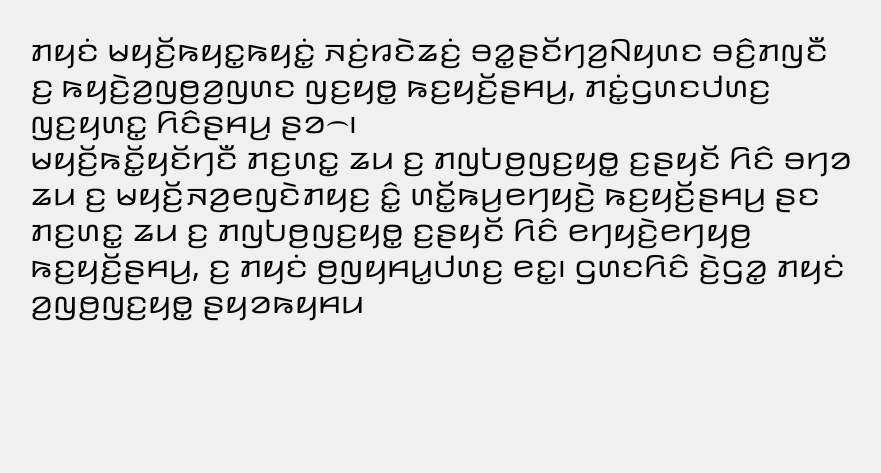ꤊꤟꤢꤦ ꤗꤟꤢꤩ꤬ꤒꤟꤢ꤭ꤒꤟꤢꤦ꤭ ꤏꤢꤦ꤬ꤙꤢꤧꤘꤢꤦ꤬ ꤋꤤ꤭ꤔꤢꤩꤚꤤ꤬ꤡꤟꤛꤢ ꤋꤢꤨ꤬ꤊꤜꤢꤪ ꤢ꤬ ꤒꤟꤢꤧ꤬ꤤ꤬ꤜꤥ꤬ꤤ꤬ꤜꤛꤢ ꤜꤢ꤬ꤟꤥ꤭ ꤒꤢ꤬ꤟꤢꤩ꤬ꤔꤌꤣ꤬, ꤊꤢꤦ꤭ꤞꤛꤢꤓꤛꤢ꤬ ꤜꤢ꤬ꤟꤛꤢ꤭ ꤖꤢꤨꤔꤌꤣ꤬ ꤔꤤ꤮꤯
ꤗꤟꤢꤩ꤬ꤒꤢꤩ꤭ꤟꤢꤩꤚꤢꤪ ꤊꤢ꤬ꤛꤢ꤭ ꤘꤣ ꤢ꤬ ꤊꤜꤝꤥ꤬ꤜꤢ꤬ꤟꤥ꤭ ꤢ꤬ꤔꤟꤢꤩ ꤖꤢꤨ ꤋꤚꤤ ꤘꤣ ꤢ꤬ ꤗꤟꤢꤩ꤬ꤏꤤ꤬ꤕꤜꤢꤧꤊꤟꤢ꤬ ꤢꤨ꤭ ꤛꤢꤩ꤭ꤒꤣ꤬ꤕꤚꤟꤢꤧ꤬ ꤒꤢ꤬ꤟꤢꤩ꤬ꤔꤌꤣ꤬ ꤔꤢ ꤊꤢ꤬ꤛꤢ꤭ ꤘꤣ ꤢ꤬ ꤊꤜꤝꤥ꤬ꤜꤢ꤬ꤟꤥ꤭ ꤢ꤬ꤔꤟꤢꤩ ꤖꤢꤨ ꤕꤚꤟꤢꤧ꤬ꤕꤚꤟꤥ꤬ ꤒꤢ꤬ꤟꤢꤩ꤬ꤔꤌꤣ꤬, ꤢ꤬ ꤊꤟꤢꤦ ꤥ꤬ꤜꤟꤌꤣ꤭ꤓꤛꤢ꤬ ꤕꤢ꤭꤯ ꤞꤛꤢꤖꤢꤨ ꤢꤧ꤬ꤞꤤ꤭ ꤊꤟꤢꤦ ꤤ꤬ꤜꤥ꤬ꤜꤢ꤬ꤟꤥ꤭ ꤔꤟꤤꤒꤟꤌꤣ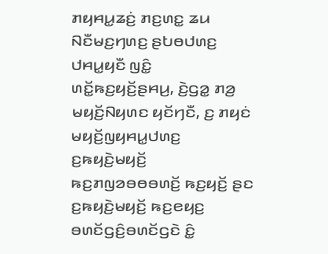ꤊꤟꤌꤣ꤭ꤘꤢꤦ꤬ ꤊꤢ꤬ꤛꤢ꤭ ꤘꤣ ꤡꤢꤪꤗꤢ꤬ꤚꤛꤢ꤬ ꤔꤝꤥꤓꤛꤢ꤬ ꤓꤌꤣ꤭ꤟꤢꤪ ꤜꤢꤨ꤭ ꤛꤢꤩ꤭ꤒꤢ꤬ꤟꤢꤩ꤬ꤔꤌꤣ꤬, ꤢꤧ꤬ꤞꤤ꤭ ꤊꤤ꤬ ꤗꤟꤢꤩ꤬ꤡꤟꤛꤢ ꤟꤢꤩꤚꤢꤪ, ꤢ꤬ ꤊꤟꤢꤦ ꤗꤟꤢꤩ꤬ꤜꤟꤌꤣ꤭ꤓꤛꤢ꤬ ꤢ꤬ꤒꤟꤢꤧ꤬ꤗꤟꤢꤩ꤬ ꤒꤢ꤬ꤊꤜꤤꤋꤥꤋꤛꤢꤩ꤬ ꤒꤢ꤬ꤟꤢꤩ꤬ ꤔꤢ ꤢ꤬ꤒꤟꤢꤧ꤬ꤗꤟꤢꤩ꤬ ꤒꤢ꤬ꤕꤟꤢ꤬ ꤋꤛꤢꤩꤞꤢꤨ꤬ꤋꤛꤢꤩꤞꤢꤧ ꤢꤨ꤭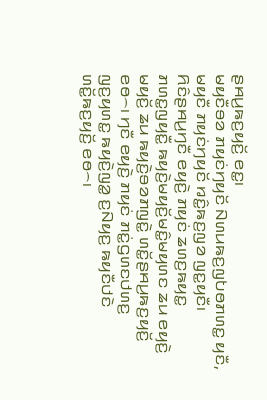ꤔꤌꤣ꤬ꤒꤢ꤬ꤟꤢꤩ꤬ ꤕꤢ꤭꤯
ꤗꤟꤢꤪꤋꤤ ꤊꤟꤢꤦꤚꤟꤢꤩ ꤡꤛꤣꤒꤢ꤬ꤜꤝꤥꤊꤛꤢ꤭ ꤟꤢꤪ, ꤗꤟꤢꤪ ꤊꤟꤢꤦꤚꤟꤢꤩ ꤙꤢꤨ꤭ꤒꤢ꤬ꤜꤤ ꤜꤢ꤭ꤟꤢꤪ꤯ ꤖꤢꤨꤔꤌꤣ꤬ꤚꤢꤪ ꤕꤟꤢꤧ꤬ ꤊꤟꤢꤦ ꤘꤛꤢ꤬ꤒꤟꤢ꤭ ꤊꤛꤢ꤭ꤜꤟꤢꤪ꤭ ꤒꤟꤢꤧ꤬ꤗꤟꤢꤩ꤬ꤗꤢꤨ꤭ꤗꤟꤛꤢ ꤘꤣ ꤕꤟꤢꤧ꤬ ꤗꤟꤢꤩ꤬ ꤘꤣ ꤒꤟꤢꤧ꤬ꤋꤤꤊꤜꤢꤧ꤭ ꤛꤢꤩ꤭ꤔꤌꤣ꤬ꤒꤢ꤬ꤟꤢꤩ꤬ ꤕꤥ꤮꤯ ꤚꤢꤪ ꤕꤟꤢꤧ꤬ ꤊꤟꤢꤦ ꤊꤢꤦ꤭ꤞꤛꤢꤓꤛꤢ꤬ ꤜꤢ꤬ꤟꤛꤢ꤭ ꤒꤟꤢꤧ꤬ꤜꤤ꤭ ꤢ꤬ꤡꤟꤢ꤬ ꤒꤟꤢꤪꤓꤢꤧ ꤛꤢꤩ꤭ꤒꤢ꤬ꤟꤢꤩ꤬ ꤕꤥ꤮꤯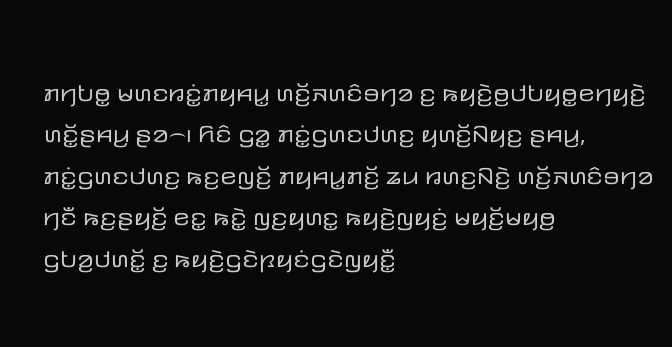ꤊꤚꤝꤥ꤭ ꤗꤛꤢꤙꤢꤦ꤭ꤊꤟꤌꤣ꤭ ꤛꤢꤩ꤬ꤏꤛꤢꤨꤋꤚꤤ ꤢ꤬ ꤒꤟꤢꤧ꤬ꤥ꤬ꤓꤝꤟꤥ꤭ꤕꤚꤟꤢꤧ꤬ ꤛꤢꤩ꤭ꤔꤌꤣ꤬ ꤔꤤ꤮꤯ ꤖꤢꤨ ꤞꤤ꤭ ꤊꤢꤦ꤭ꤞꤛꤢꤓꤛꤢ꤬ ꤟꤛꤢꤩ꤬ꤡꤟꤢ꤬ ꤔꤌꤣ꤬, ꤊꤢꤦ꤭ꤞꤛꤢꤓꤛꤢ꤬ ꤒꤢ꤬ꤕꤜꤢꤩ꤬ ꤊꤟꤌꤣ꤭ꤊꤢꤩ꤬ ꤘꤣ ꤙꤛꤢ꤬ꤡꤢꤧ꤬ ꤛꤢꤩ꤬ꤏꤛꤢꤨꤋꤚꤤ ꤚꤢꤪ ꤒꤢ꤬ꤔꤟꤢꤩ꤬ ꤕꤢ꤭ ꤒꤢꤧ꤭ ꤜꤢ꤬ꤟꤛꤢ꤭ ꤒꤟꤢꤧ꤬ꤜꤟꤢꤦ꤬ ꤗꤟꤢꤩ꤬ꤗꤟꤥ꤬ ꤞꤝꤤ꤬ꤓꤛꤢꤩ꤭ ꤢ꤬ ꤒꤟꤢꤧ꤬ꤞꤢꤧꤐꤟꤢꤦꤞꤢꤧꤜꤟꤢꤪ꤭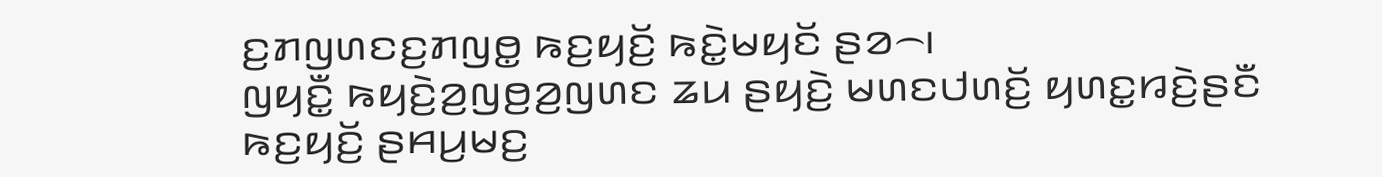ꤢ꤬ꤊꤜꤛꤢꤢ꤬ꤊꤜꤥ꤭ ꤒꤢ꤬ꤟꤢꤩ꤬ ꤒꤢꤧ꤭ꤗꤟꤢꤩ ꤔꤤ꤮꤯
ꤜꤟꤢꤪ꤭ ꤒꤟꤢꤧ꤬ꤤ꤬ꤜꤥ꤬ꤤ꤬ꤜꤛꤢ ꤘꤣ ꤔꤟꤢꤧ꤬ ꤗꤛꤢꤓꤛꤢꤩ꤬ ꤟꤛꤢ꤭ꤙꤢꤧ꤬ꤔꤢꤪ ꤒꤢ꤬ꤟꤢꤩ꤬ ꤔꤌꤣ꤬ꤗꤢ꤬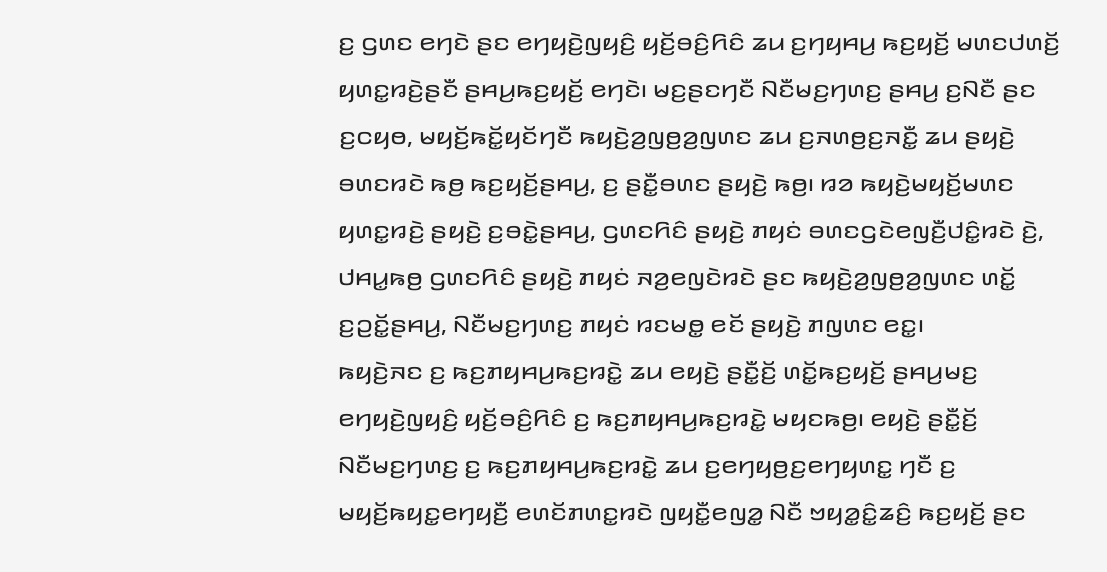ꤢ꤬ ꤞꤛꤢ ꤕꤚꤢꤧ ꤔꤢ ꤕꤚꤟꤢꤧ꤬ꤜꤟꤢꤨ꤬ ꤟꤢꤩ꤬ꤋꤢꤨ꤬ꤖꤢꤨ ꤘꤣ ꤢ꤬ꤚꤟꤌꤣ꤬ ꤒꤢ꤬ꤟꤢꤩ꤬ ꤗꤛꤢꤓꤛꤢꤩ꤬ ꤟꤛꤢ꤭ꤙꤢꤧ꤬ꤔꤢꤪ ꤔꤌꤣ꤬ꤒꤢ꤬ꤟꤢꤩ꤬ ꤕꤚꤢꤧ꤯ ꤗꤢ꤬ꤔꤢꤚꤢꤪ ꤡꤢꤪꤗꤢ꤬ꤚꤛꤢ꤬ ꤔꤌꤣ꤬ ꤢ꤬ꤡꤢꤪ ꤔꤢ ꤢ꤬ꤍꤟꤥ, ꤗꤟꤢꤩ꤬ꤒꤢꤩ꤭ꤟꤢꤩꤚꤢꤪ ꤒꤟꤢꤧ꤬ꤤ꤬ꤜꤥ꤬ꤤ꤬ꤜꤛꤢ ꤘꤣ ꤢ꤬ꤏꤛꤥ꤬ꤢ꤬ꤏꤢꤪ꤭ ꤘꤣ ꤔꤟꤢꤧ꤬ ꤋꤛꤢꤙꤢꤧ ꤒꤥ꤬ ꤒꤢ꤬ꤟꤢꤩ꤬ꤔꤌꤣ꤬, ꤢ꤬ ꤔꤢꤪ꤭ꤋꤛꤢ ꤔꤟꤢꤧ꤬ ꤒꤥ꤬꤯ ꤙꤤ ꤒꤟꤢꤧ꤬ꤗꤟꤢꤩ꤬ꤗꤛꤢ ꤟꤛꤢ꤭ꤙꤢꤧ꤬ ꤔꤟꤢꤧ꤬ ꤢ꤬ꤋꤢꤧ꤭ꤔꤌꤣ꤬, ꤞꤛꤢꤖꤢꤨ ꤔꤟꤢꤧ꤬ ꤊꤟꤢꤦ ꤋꤛꤢꤞꤢꤧꤕꤜꤢꤪ꤬ꤓꤢꤨ꤭ꤙꤢꤧ ꤢꤧ꤬, ꤓꤌꤣ꤭ꤒꤥ꤬ ꤞꤛꤢꤖꤢꤨ ꤔꤟꤢꤧ꤬ ꤊꤟꤢꤦ ꤏꤤ꤬ꤕꤜꤢꤧꤙꤢꤧ ꤔꤢ ꤒꤟꤢꤧ꤬ꤤ꤬ꤜꤥ꤬ꤤ꤬ꤜꤛꤢ ꤛꤢꤩ꤭ ꤢ꤬ꤑꤢꤩ꤭ꤔꤌꤣ꤬, ꤡꤢꤪꤗꤢ꤬ꤚꤛꤢ꤬ ꤊꤟꤢꤦ ꤙꤢꤗꤥ꤭ ꤕꤢꤩ ꤔꤟꤢꤧ꤬ ꤊꤜꤛꤢ ꤕꤢ꤭꤯
ꤒꤟꤢꤧ꤬ꤏꤢ ꤢ꤬ ꤒꤢ꤬ꤊꤟꤌꤣ꤬ꤒꤢ꤬ꤙꤢꤧ꤭ ꤘꤣ ꤕꤟꤢꤧ꤬ ꤔꤢꤪ꤭ꤢꤩ꤬ ꤛꤢꤩ꤭ꤒꤢ꤬ꤟꤢꤩ꤬ ꤔꤌꤣ꤬ꤗꤢ꤬ ꤕꤚꤟꤢꤧ꤬ꤜꤟꤢꤨ꤬ ꤟꤢꤩ꤬ꤋꤢꤨ꤬ꤖꤢꤨ ꤢ꤬ ꤒꤢ꤬ꤊꤟꤌꤣ꤬ꤒꤢ꤬ꤙꤢꤧ꤭ ꤗꤟꤢꤒꤥ꤬꤯ ꤕꤟꤢꤧ꤬ ꤔꤢꤪ꤭ꤢꤩ꤬ ꤡꤢꤪꤗꤢ꤬ꤚꤛꤢ꤬ ꤢ꤬ ꤒꤢ꤬ꤊꤟꤌꤣ꤬ꤒꤢ꤬ꤙꤢꤧ꤭ ꤘꤣ ꤢ꤬ꤕꤚꤟꤥ꤬ꤢ꤬ꤕꤚꤟꤛꤢ꤭ ꤚꤢꤪ ꤢ꤬ ꤗꤟꤢꤩ꤬ꤒꤟꤢ꤭ꤕꤚꤟꤢꤪ꤬ ꤕꤛꤢꤩꤊꤛꤢ꤭ꤙꤢꤧ ꤜꤟꤢꤪ꤭ꤕꤜꤤ꤭ ꤡꤢꤪ ꤠꤟꤤ꤭ꤢꤨ꤭ꤘꤢꤨ꤬ ꤒꤢ꤬ꤟꤢꤩ꤬ ꤔꤢ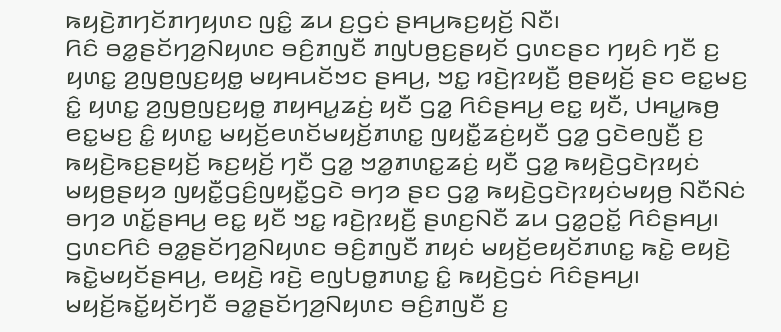ꤒꤟꤢꤧ꤬ꤊꤚꤢꤩꤊꤚꤟꤛꤢ ꤜꤢꤨ꤭ ꤘꤣ ꤢ꤬ꤞꤢꤦ ꤔꤌꤣ꤬ꤒꤢ꤬ꤟꤢꤩ꤬ ꤡꤢꤪ꤯
ꤖꤢꤨ ꤋꤤ꤭ꤔꤢꤩꤚꤤ꤬ꤡꤟꤛꤢ ꤋꤢꤨ꤬ꤊꤜꤢꤪ ꤊꤜꤝꤥ꤬ꤢ꤬ꤔꤟꤢꤩ ꤞꤛꤢꤔꤢ ꤚꤟꤢꤨ ꤚꤢꤪ ꤢ꤬ ꤟꤛꤢ꤭ ꤤ꤬ꤜꤥ꤬ꤜꤢ꤬ꤟꤥ꤭ ꤗꤟꤌꤣꤢꤩꤠꤢ ꤔꤌꤣ꤬, ꤠꤢ꤭ ꤙꤢꤧ꤬ꤐꤟꤢꤪ꤬ ꤥ꤬ꤔꤟꤢꤩ꤬ ꤔꤢ ꤕꤢ꤭ꤗꤢ꤬ ꤢꤨ꤭ ꤟꤛꤢ꤭ ꤤ꤬ꤜꤥ꤬ꤜꤢ꤬ꤟꤥ꤭ ꤊꤟꤌꤣ꤭ꤘꤢꤦ꤬ ꤟꤢꤪ ꤞꤤ꤭ ꤖꤢꤨꤔꤌꤣ꤬ ꤕꤢ꤭ ꤟꤢꤪ, ꤓꤌꤣ꤭ꤒꤥ꤬ ꤕꤢ꤭ꤗꤢ꤬ ꤢꤨ꤭ ꤟꤛꤢ꤭ ꤗꤟꤢꤩ꤬ꤕꤛꤢꤩꤗꤟꤢꤩ꤬ꤊꤛꤢ꤭ ꤜꤟꤢꤪ꤭ꤘꤢꤦ꤬ꤟꤢꤪ ꤞꤤ꤭ ꤞꤢꤧꤕꤜꤢꤪ꤬ ꤢ꤬ ꤒꤟꤢꤧ꤬ꤒꤢ꤬ꤔꤟꤢꤩ꤬ ꤒꤢ꤬ꤟꤢꤩ꤬ ꤚꤢꤪ ꤞꤤ꤭ ꤠꤤ꤭ꤊꤛꤢ꤭ꤘꤢꤦ꤬ ꤟꤢꤪ ꤞꤤ꤭ ꤒꤟꤢꤧ꤬ꤞꤢꤧꤐꤟꤢꤦ ꤗꤟꤥ꤬ꤔꤟꤤ ꤜꤟꤢꤪ꤭ꤞꤢꤨ꤬ꤜꤟꤢꤪ꤭ꤞꤢꤧ ꤋꤚꤤ ꤔꤢ ꤞꤤ꤭ ꤒꤟꤢꤧ꤬ꤞꤢꤧꤐꤟꤢꤦꤗꤟꤥ꤬ ꤡꤢꤪꤡꤢꤦ ꤋꤚꤤ ꤛꤢꤩ꤭ꤔꤌꤣ꤬ ꤕꤢ꤭ ꤟꤢꤪ ꤠꤢ꤭ ꤙꤢꤧ꤬ꤐꤟꤢꤪ꤬ ꤔꤛꤢ꤬ꤡꤢꤪ ꤘꤣ ꤞꤤ꤭ꤑꤢꤩ꤭ ꤖꤢꤨꤔꤌꤣ꤬꤯
ꤞꤛꤢꤖꤢꤨ ꤋꤤ꤭ꤔꤢꤩꤚꤤ꤬ꤡꤟꤛꤢ ꤋꤢꤨ꤬ꤊꤜꤢꤪ ꤊꤟꤢꤦ ꤗꤟꤢꤩ꤬ꤕꤟꤢꤩꤊꤛꤢ꤭ ꤒꤢꤧ꤭ ꤕꤟꤢꤧ꤬ ꤒꤢꤧ꤭ꤗꤟꤢꤩꤔꤌꤣ꤬, ꤕꤟꤢꤧ꤬ ꤙꤢꤧ꤬ ꤕꤜꤝꤥ꤭ꤊꤛꤢ꤭ ꤢꤨ꤭ ꤒꤟꤢꤧ꤬ꤞꤢꤦ ꤖꤢꤨꤔꤌꤣ꤬꤯ ꤗꤟꤢꤩ꤬ꤒꤢꤩ꤭ꤟꤢꤩꤚꤢꤪ ꤋꤤ꤭ꤔꤢꤩꤚꤤ꤬ꤡꤟꤛꤢ ꤋꤢꤨ꤬ꤊꤜꤢꤪ ꤢ꤬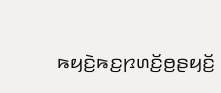ꤒꤟꤢꤧ꤬ꤒꤢ꤬ꤐꤛꤢꤩ꤬ꤥ꤬ꤔꤟꤢꤩ꤬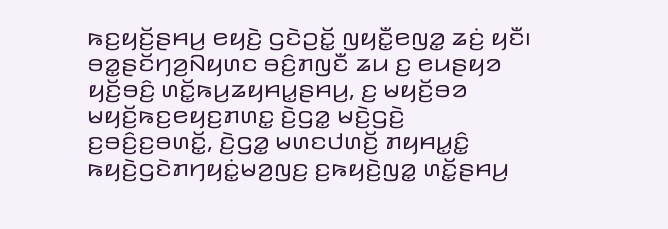ꤒꤢ꤬ꤟꤢꤩ꤬ꤔꤌꤣ꤬ ꤕꤟꤢꤧ꤬ ꤞꤢꤧꤑꤢꤩ꤭ ꤜꤟꤢꤪ꤭ꤕꤜꤤ꤭ ꤘꤢꤦ꤬ ꤟꤢꤪ꤯
ꤋꤤ꤭ꤔꤢꤩꤚꤤ꤬ꤡꤟꤛꤢ ꤋꤢꤨ꤬ꤊꤜꤢꤪ ꤘꤣ ꤢ꤬ ꤕꤣꤔꤟꤤ ꤟꤢꤩ꤬ꤋꤢꤨ꤬ ꤛꤢꤩ꤭ꤒꤣ꤬ꤘꤟꤌꤣ꤭ꤔꤌꤣ꤬, ꤢ꤬ ꤗꤟꤢꤩ꤬ꤋꤤ ꤗꤟꤢꤩ꤬ꤒꤢ꤬ꤕꤟꤢ꤬ꤊꤛꤢ꤭ ꤢꤧ꤬ꤞꤤ꤭ ꤗꤢꤧ꤬ꤞꤢꤧ꤬ ꤢ꤬ꤋꤢꤨ꤬ꤢ꤬ꤋꤛꤢꤩ꤭, ꤢꤧ꤬ꤞꤤ꤭ ꤗꤛꤢꤓꤛꤢꤩ꤬ ꤊꤟꤌꤣ꤭ꤢꤨ꤭ ꤒꤟꤢꤧ꤬ꤞꤢꤧꤊꤚꤟꤢꤦ꤭ꤗꤤ꤬ꤜꤢ꤬ ꤢ꤬ꤒꤟꤢꤧ꤬ꤜꤤ꤭ ꤛꤢꤩ꤭ꤔꤌꤣ꤬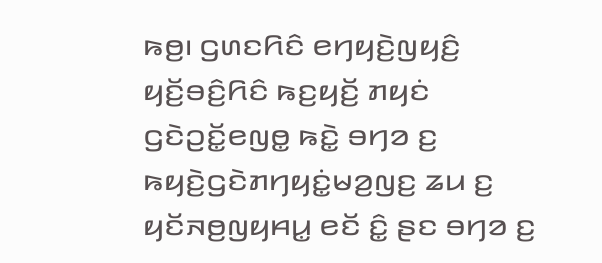ꤒꤥ꤬꤯ ꤞꤛꤢꤖꤢꤨ ꤕꤚꤟꤢꤧ꤬ꤜꤟꤢꤨ꤬ ꤟꤢꤩ꤬ꤋꤢꤨ꤬ꤖꤢꤨ ꤒꤢ꤬ꤟꤢꤩ꤬ ꤊꤟꤢꤦ ꤞꤢꤧꤑꤢꤩ꤭ꤕꤜꤥ꤭ ꤒꤢꤧ꤭ ꤋꤚꤤ ꤢ꤬ ꤒꤟꤢꤧ꤬ꤞꤢꤧꤊꤚꤟꤢꤦ꤭ꤗꤤ꤬ꤜꤢ꤬ ꤘꤣ ꤢ꤬ ꤟꤢꤩꤏꤥ꤬ꤜꤟꤌꤣ꤭ ꤕꤢꤩ ꤢꤨ꤭ ꤔꤢ ꤋꤚꤤ ꤢ꤬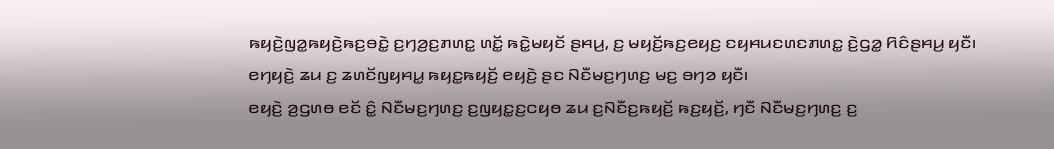ꤒꤟꤢꤧ꤬ꤜꤤ꤭ꤒꤟꤢꤧ꤬ꤒꤢ꤬ꤋꤢꤧ꤭ ꤢ꤬ꤚꤤ꤬ꤢ꤬ꤊꤛꤢ꤭ ꤛꤢꤩ꤭ ꤒꤢꤧ꤭ꤗꤟꤢꤩ ꤔꤌꤣ꤬, ꤢ꤬ ꤗꤟꤢꤩ꤬ꤒꤢ꤬ꤕꤟꤢ꤬ ꤢꤟꤌꤣꤢꤛꤢꤊꤛꤢ꤭ ꤢꤧ꤬ꤞꤤ꤭ ꤖꤢꤨꤔꤌꤣ꤬ ꤟꤢꤪ꤯ ꤕꤚꤟꤢꤧ꤬ ꤘꤣ ꤢ꤬ ꤘꤛꤢꤩꤜꤟꤌꤣ꤭ ꤒꤟꤢ꤭ꤒꤟꤢꤩ꤬ ꤕꤟꤢꤧ꤬ ꤔꤢ ꤡꤢꤪꤗꤢ꤬ꤚꤛꤢ꤬ ꤗꤢ꤬ ꤋꤚꤤ ꤟꤢꤪ꤯
ꤕꤟꤢꤧ꤬ ꤤ꤬ꤞꤛꤥ ꤕꤢꤩ ꤢꤨ꤭ ꤡꤢꤪꤗꤢ꤬ꤚꤛꤢ꤬ ꤢ꤬ꤜꤟꤢ꤭ꤢ꤬ꤍꤟꤥ ꤘꤣ ꤢ꤬ꤡꤢꤪꤢ꤬ꤒꤟꤢꤩ꤬ ꤒꤢ꤬ꤟꤢꤩ꤬, ꤚꤢꤪ ꤡꤢꤪꤗꤢ꤬ꤚꤛꤢ꤬ ꤢ꤬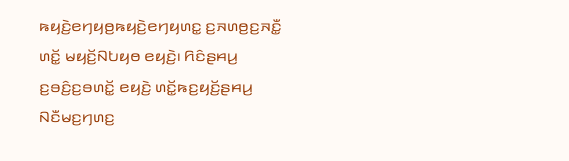ꤒꤟꤢꤧ꤬ꤕꤚꤟꤥ꤬ꤒꤟꤢꤧ꤬ꤕꤚꤟꤛꤢ꤭ ꤢ꤬ꤏꤛꤥ꤬ꤢ꤬ꤏꤢꤪ꤭ ꤛꤢꤩ꤭ ꤗꤟꤢꤩ꤬ꤡꤝꤟꤥ ꤕꤟꤢꤧ꤬꤯ ꤖꤢꤨꤔꤌꤣ꤬ ꤢ꤬ꤋꤢꤨ꤬ꤢ꤬ꤋꤛꤢꤩ꤭ ꤕꤟꤢꤧ꤬ ꤛꤢꤩ꤭ꤒꤢ꤬ꤟꤢꤩ꤬ꤔꤌꤣ꤬ ꤡꤢꤪꤗꤢ꤬ꤚꤛꤢ꤬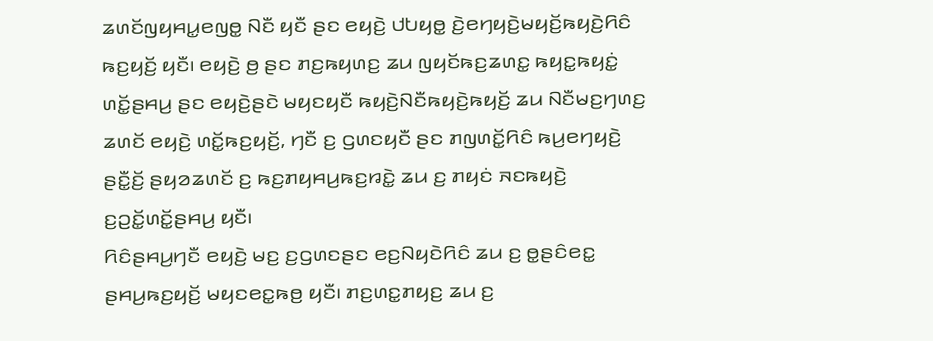ꤘꤛꤢꤩꤜꤟꤌꤣ꤭ꤕꤜꤥ꤭ ꤡꤢꤪ ꤟꤢꤪ ꤔꤢ ꤕꤟꤢꤧ꤬ ꤓꤝꤟꤥ꤭ ꤢꤧ꤬ꤕꤚꤟꤢꤧ꤬ꤗꤟꤢꤩ꤬ꤒꤟꤢꤧ꤬ꤖꤢꤨ ꤒꤢ꤬ꤟꤢꤩ꤬ ꤟꤢꤪ꤯ ꤕꤟꤢꤧ꤬ ꤥ꤬ ꤔꤢ ꤊꤢ꤬ꤒꤟꤛꤢ꤬ ꤘꤣ ꤜꤟꤢꤩꤒꤢ꤬ꤘꤛꤢ꤭ ꤒꤟꤢ꤭ꤒꤟꤢꤦ꤭ ꤛꤢꤩ꤭ꤔꤌꤣ꤬ ꤔꤢ ꤕꤟꤢꤧ꤬ꤔꤢꤧ ꤗꤟꤢꤟꤢꤪ ꤒꤟꤢꤧ꤬ꤡꤢꤪꤒꤟꤢꤧ꤬ꤒꤟꤢꤩ꤬ ꤘꤣ ꤡꤢꤪꤗꤢ꤬ꤚꤛꤢ꤬ ꤘꤛꤢꤩ ꤕꤟꤢꤧ꤬ ꤛꤢꤩ꤭ꤒꤢ꤬ꤟꤢꤩ꤬, ꤚꤢꤪ ꤢ꤬ ꤞꤛꤢꤟꤢꤪ ꤔꤢ ꤊꤜꤛꤢꤩ꤭ꤖꤢꤨ ꤒꤣ꤬ꤕꤚꤟꤢꤧ꤬ ꤔꤢꤪ꤭ꤢꤩ꤬ ꤔꤟꤤꤘꤛꤢꤩ ꤢ꤬ ꤒꤢ꤬ꤊꤟꤌꤣ꤬ꤒꤢ꤬ꤙꤢꤧ꤭ ꤘꤣ ꤢ꤬ ꤊꤟꤢꤦ ꤏꤢꤒꤟꤢꤧ꤬ ꤢ꤬ꤑꤢꤩ꤭ꤛꤢꤩ꤭ꤔꤌꤣ꤬ ꤟꤢꤪ꤯
ꤖꤢꤨꤔꤌꤣ꤬ꤚꤢꤪ ꤕꤟꤢꤧ꤬ ꤗꤢ꤬ ꤢ꤬ꤞꤛꤢꤔꤢ ꤕꤢ꤬ꤡꤟꤢꤧꤖꤢꤨ ꤘꤣ ꤢ꤬ ꤥ꤭ꤔꤢꤨꤕꤢ꤭ ꤔꤌꤣ꤬ꤒꤢ꤬ꤟꤢꤩ꤬ ꤗꤟꤢꤕꤢ꤭ꤒꤥ꤬ ꤟꤢꤪ꤯ ꤊꤢ꤬ꤛꤢ꤭ꤊꤟꤢ꤬ ꤘꤣ ꤢ꤬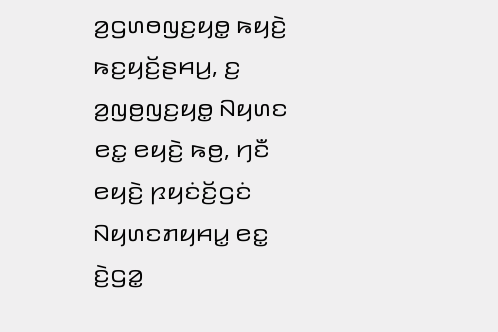ꤤ꤬ꤞꤛꤥꤜꤢ꤬ꤟꤥ꤭ ꤒꤟꤢꤧ꤬ ꤒꤢ꤬ꤟꤢꤩ꤬ꤔꤌꤣ꤬, ꤢ꤬ ꤤ꤬ꤜꤥ꤬ꤜꤢ꤬ꤟꤥ꤭ ꤡꤟꤛꤢ ꤕꤢ꤭ ꤕꤟꤢꤧ꤬ ꤒꤥ꤬, ꤚꤢꤪ ꤕꤟꤢꤧ꤬ ꤐꤟꤢꤦꤢꤩ꤬ꤞꤢꤦ ꤡꤟꤛꤢꤊꤟꤌꤣ꤭ ꤕꤢ꤭ ꤢꤧ꤬ꤞꤤ꤭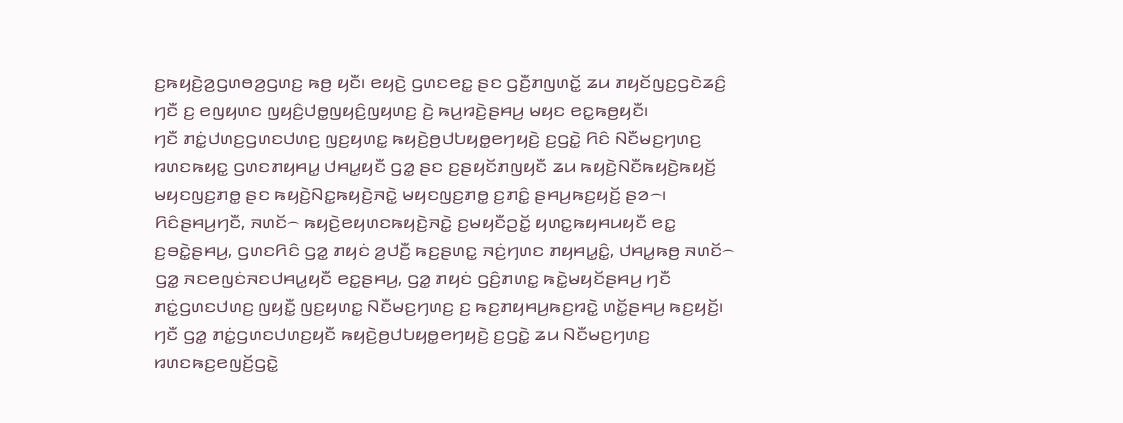ꤢ꤬ꤒꤟꤢꤧ꤬ꤤ꤬ꤞꤛꤥꤤ꤬ꤞꤛꤢ꤬ ꤒꤥ꤬ ꤟꤢꤪ꤯ ꤕꤟꤢꤧ꤬ ꤞꤛꤢꤕꤢ꤭ ꤔꤢ ꤞꤢꤪ꤬ꤊꤜꤛꤢꤩ꤭ ꤘꤣ ꤊꤟꤢꤩꤜꤢ꤬ꤞꤢꤧꤘꤢꤨ꤬ ꤚꤢꤪ ꤢ꤬ ꤕꤜꤟꤛꤢ ꤜꤟꤢꤨ꤬ꤓꤥ꤭ꤜꤟꤢꤨ꤬ꤜꤟꤛꤢ꤬ ꤢꤧ꤬ ꤒꤣ꤬ꤙꤢꤧ꤬ꤔꤌꤣ꤬ ꤗꤟꤢ ꤕꤢ꤭ꤒꤥ꤬ꤟꤢꤪ꤯
ꤚꤢꤪ ꤊꤢꤦ꤭ꤓꤛꤢ꤬ꤞꤛꤢꤓꤛꤢ꤬ ꤜꤢ꤬ꤟꤛꤢ꤭ ꤒꤟꤢꤧ꤬ꤥ꤬ꤓꤝꤟꤥ꤭ꤕꤚꤟꤢꤧ꤬ ꤢ꤬ꤞꤢꤧ꤭ ꤖꤢꤨ ꤡꤢꤪꤗꤢ꤬ꤚꤛꤢ꤬ ꤙꤛꤢꤒꤟꤢ꤭ ꤞꤛꤢꤊꤟꤌꤣ꤭ ꤓꤌꤣ꤭ꤟꤢꤪ ꤞꤤ꤭ ꤔꤢ ꤢ꤬ꤔꤟꤢꤩꤊꤜꤟꤢꤪ ꤘꤣ ꤒꤟꤢꤧ꤬ꤡꤢꤪꤒꤟꤢꤧ꤬ꤒꤟꤢꤩ꤬ ꤗꤟꤢꤜꤢ꤬ꤊꤥ꤭ ꤔꤢ ꤒꤟꤢꤧ꤬ꤡꤢ꤭ꤒꤟꤢꤧ꤬ꤏꤢꤧ꤭ ꤗꤟꤢꤜꤢ꤬ꤊꤥ꤭ ꤢ꤬ꤊꤢꤨ꤭ ꤔꤌꤣ꤬ꤒꤢ꤬ꤟꤢꤩ꤬ ꤔꤤ꤮꤯
ꤖꤢꤨꤔꤌꤣ꤬ꤚꤢꤪ, ꤏꤛꤢꤩ꤮ ꤒꤟꤢꤧ꤬ꤕꤟꤛꤢꤒꤟꤢꤧ꤬ꤏꤢꤧ꤭ ꤢ꤬ꤗꤟꤢꤪꤑꤢꤩ꤭ ꤟꤛꤢ꤭ꤒꤟꤌꤣꤟꤢꤪ ꤕꤢ꤭ ꤢ꤬ꤋꤢꤧ꤭ꤔꤌꤣ꤬, ꤞꤛꤢꤖꤢꤨ ꤞꤤ꤭ ꤊꤟꤢꤦ ꤤ꤬ꤓꤢꤪ꤬ ꤒꤢ꤬ꤔꤛꤢ꤭ ꤏꤢꤦ꤬ꤚꤛꤢ ꤊꤟꤌꤣ꤭ꤢꤨ꤭, ꤓꤌꤣ꤭ꤒꤥ꤬ ꤏꤛꤢꤩ꤮ ꤞꤤ꤭ ꤏꤢꤕꤜꤢꤦꤏꤢꤓꤌꤣ꤭ꤟꤢꤪ ꤕꤢ꤭ꤔꤌꤣ꤬, ꤞꤤ꤭ ꤊꤟꤢꤦ ꤞꤢꤨ꤬ꤊꤛꤢ꤭ ꤒꤢꤧ꤭ꤗꤟꤢꤩꤔꤌꤣ꤬ ꤚꤢꤪ ꤊꤢꤦ꤭ꤞꤛꤢꤓꤛꤢ꤬ ꤜꤟꤢꤪ꤭ ꤜꤢ꤬ꤟꤛꤢ꤭ ꤡꤢꤪꤗꤢ꤬ꤚꤛꤢ꤬ ꤢ꤬ ꤒꤢ꤬ꤊꤟꤌꤣ꤬ꤒꤢ꤬ꤙꤢꤧ꤭ ꤛꤢꤩ꤭ꤔꤌꤣ꤬ ꤒꤢ꤬ꤟꤢꤩ꤬꤯
ꤚꤢꤪ ꤞꤤ꤭ ꤊꤢꤦ꤭ꤞꤛꤢꤓꤛꤢ꤬ꤟꤢꤪ ꤒꤟꤢꤧ꤬ꤥ꤬ꤓꤝꤟꤥ꤭ꤕꤚꤟꤢꤧ꤬ ꤢ꤬ꤞꤢꤧ꤭ ꤘꤣ ꤡꤢꤪꤗꤢ꤬ꤚꤛꤢ꤬ ꤙꤛꤢꤒꤢ꤬ꤕꤜꤢꤩ꤬ꤞꤢꤧ꤭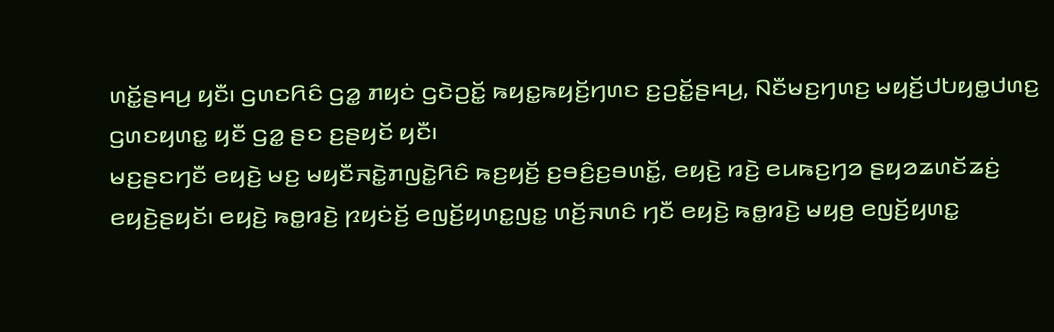ꤛꤢꤩ꤭ꤔꤌꤣ꤬ ꤟꤢꤪ꤯ ꤞꤛꤢꤖꤢꤨ ꤞꤤ꤭ ꤊꤟꤢꤦ ꤞꤢꤧꤑꤢꤩ꤭ ꤒꤟꤢ꤭ꤒꤟꤢꤩ꤬ꤚꤛꤢ ꤢ꤬ꤑꤢꤩ꤭ꤔꤌꤣ꤬, ꤡꤢꤪꤗꤢ꤬ꤚꤛꤢ꤬ ꤗꤟꤢꤩ꤬ꤓꤝꤟꤥ꤭ꤓꤛꤢ꤬ ꤞꤛꤢꤟꤛꤢ꤭ ꤟꤢꤪ ꤞꤤ꤭ ꤔꤢ ꤢ꤬ꤔꤟꤢꤩ ꤟꤢꤪ꤯
ꤗꤢ꤬ꤔꤢꤚꤢꤪ ꤕꤟꤢꤧ꤬ ꤗꤢ꤬ ꤗꤟꤢꤪꤏꤢꤧ꤭ꤊꤜꤢꤧ꤭ꤖꤢꤨ ꤒꤢ꤬ꤟꤢꤩ꤬ ꤢ꤬ꤋꤢꤨ꤬ꤢ꤬ꤋꤛꤢꤩ꤭, ꤕꤟꤢꤧ꤬ ꤙꤢꤧ꤬ ꤕꤣꤒꤢ꤬ꤚꤤ ꤔꤟꤤꤘꤛꤢꤩꤘꤢꤦ꤬ ꤕꤟꤢꤧ꤬ꤔꤟꤢꤩ꤯ ꤕꤟꤢꤧ꤬ ꤒꤥ꤭ꤙꤢꤧ꤬ ꤐꤟꤢꤦꤢꤩ꤬ ꤕꤜꤢꤩ꤬ꤟꤛꤢ꤭ꤜꤢ꤭ ꤛꤢꤩ꤬ꤏꤛꤢꤨ ꤚꤢꤪ ꤕꤟꤢꤧ꤬ ꤒꤥ꤭ꤙꤢꤧ꤬ ꤗꤟꤥ꤬ ꤕꤜꤢꤩ꤬ꤟꤛꤢ꤭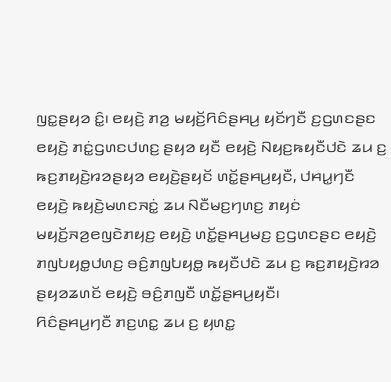ꤜꤢ꤭ꤔꤟꤤ ꤢꤨ꤭꤯ ꤕꤟꤢꤧ꤬ ꤊꤤ꤬ ꤗꤟꤢꤩ꤬ꤖꤢꤨꤔꤌꤣ꤬ ꤟꤢꤩꤚꤢꤪ ꤢ꤬ꤞꤛꤢꤔꤢ ꤕꤟꤢꤧ꤬ ꤊꤢꤦ꤭ꤞꤛꤢꤓꤛꤢ꤬ ꤔꤟꤤ ꤟꤢꤪ ꤕꤟꤢꤧ꤬ ꤡꤟꤢ꤬ꤒꤟꤢꤪꤓꤢꤧ ꤘꤣ ꤢ꤬ ꤒꤢ꤬ꤊꤟꤢꤧ꤬ꤙꤤꤔꤟꤤ ꤕꤟꤢꤧ꤬ꤔꤟꤢꤩ ꤛꤢꤩ꤭ꤔꤌꤣ꤬ꤟꤢꤪ, ꤓꤌꤣ꤭ꤚꤢꤪ ꤕꤟꤢꤧ꤬ ꤒꤟꤢꤧ꤬ꤗꤛꤢꤏꤢꤦ꤭ ꤘꤣ ꤡꤢꤪꤗꤢ꤬ꤚꤛꤢ꤬ ꤊꤟꤢꤦ ꤗꤟꤢꤩ꤬ꤏꤤ꤬ꤕꤜꤢꤧꤊꤟꤢ꤬ ꤕꤟꤢꤧ꤬ ꤛꤢꤩ꤭ꤔꤌꤣ꤬ꤗꤢ꤬ ꤢ꤬ꤞꤛꤢꤔꤢ ꤕꤟꤢꤧ꤬ ꤊꤜꤝꤟꤥ꤭ꤓꤛꤢ꤬ ꤋꤢꤨ꤬ꤊꤜꤝꤟꤥ꤭ ꤒꤟꤢꤪꤓꤢꤧ ꤘꤣ ꤢ꤬ ꤒꤢ꤬ꤊꤟꤢꤧ꤬ꤙꤤ ꤔꤟꤤꤘꤛꤢꤩ ꤕꤟꤢꤧ꤬ ꤋꤢꤨ꤬ꤊꤜꤢꤪ ꤛꤢꤩ꤭ꤔꤌꤣ꤬ꤟꤢꤪ꤯
ꤖꤢꤨꤔꤌꤣ꤬ꤚꤢꤪ ꤊꤢ꤬ꤛꤢ꤭ ꤘꤣ ꤢ꤬ ꤟꤛꤢ꤭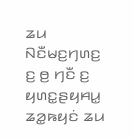ꤘꤣ ꤡꤢꤪꤗꤢ꤬ꤚꤛꤢ꤬ ꤢ꤬ ꤥ꤬ ꤚꤢꤪ ꤢ꤬ ꤟꤛꤢ꤭ꤔꤟꤌꤣ꤭ ꤘꤤ꤭ꤒꤟꤢꤦ ꤘꤣ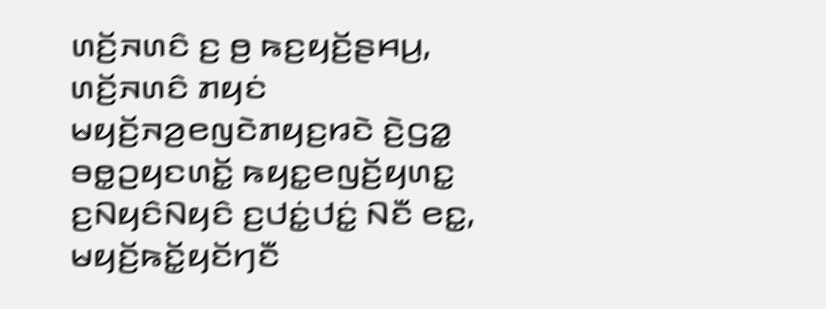ꤛꤢꤩ꤬ꤏꤛꤢꤨ ꤢ꤬ ꤥ꤬ ꤒꤢ꤬ꤟꤢꤩ꤬ꤔꤌꤣ꤬, ꤛꤢꤩ꤬ꤏꤛꤢꤨ ꤊꤟꤢꤦ ꤗꤟꤢꤩ꤬ꤏꤤ꤬ꤕꤜꤢꤧꤊꤟꤢ꤬ꤙꤢꤧ ꤢꤧ꤬ꤞꤤ꤭ ꤋꤥ꤭ꤑꤟꤢꤛꤢꤩ꤭ ꤒꤟꤢ꤭ꤕꤜꤢꤩ꤬ꤟꤛꤢ꤭ ꤢ꤬ꤡꤟꤢꤨꤡꤟꤢꤨ ꤢ꤬ꤓꤢꤦ꤭ꤓꤢꤦ꤭ ꤡꤢꤪ ꤕꤢ꤭, ꤗꤟꤢꤩ꤬ꤒꤢꤩ꤭ꤟꤢꤩꤚꤢꤪ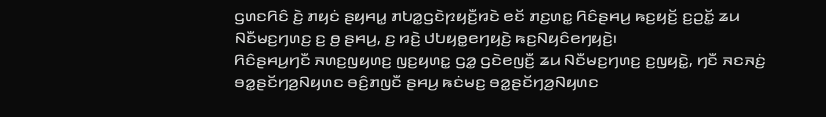ꤞꤛꤢꤖꤢꤨ ꤢꤧ꤬ ꤊꤟꤢꤦ ꤔꤟꤌꤣ꤭ ꤊꤝꤤ꤭ꤞꤢꤧꤐꤟꤢꤪ꤬ꤙꤢꤧ ꤕꤢꤩ ꤊꤢ꤬ꤛꤢ꤭ ꤖꤢꤨꤔꤌꤣ꤬ ꤒꤢ꤬ꤟꤢꤩ꤬ ꤢ꤬ꤑꤢꤩ꤭ ꤘꤣ ꤡꤢꤪꤗꤢ꤬ꤚꤛꤢ꤬ ꤢ꤬ ꤥ꤬ ꤔꤌꤣ꤬, ꤢ꤬ ꤙꤢꤧ꤬ ꤓꤝꤟꤥ꤭ꤕꤚꤟꤢꤧ꤬ ꤒꤢ꤬ꤡꤟꤢꤨꤕꤚꤟꤢꤧ꤬꤯
ꤖꤢꤨꤔꤌꤣ꤬ꤚꤢꤪ ꤏꤛꤢ꤬ꤜꤟꤛꤢ꤬ ꤜꤢ꤬ꤟꤛꤢ꤭ ꤞꤤ꤭ ꤞꤢꤧꤕꤜꤢꤪ꤬ ꤘꤣ ꤡꤢꤪꤗꤢ꤬ꤚꤛꤢ꤬ ꤢ꤬ꤜꤟꤢꤧ꤭, ꤚꤢꤪ ꤏꤢꤏꤢꤦ꤬ ꤋꤤ꤭ꤔꤢꤩꤚꤤ꤬ꤡꤟꤛꤢ ꤋꤢꤨ꤬ꤊꤜꤢꤪ ꤔꤌꤣ꤬ ꤒꤢꤦꤗꤢ꤬ ꤋꤤ꤭ꤔꤢꤩꤚꤤ꤬ꤡꤟꤛꤢ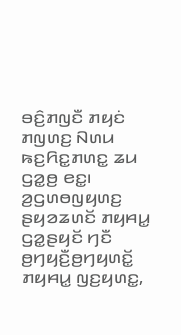ꤋꤢꤨ꤬ꤊꤜꤢꤪ ꤊꤟꤢꤦ ꤊꤜꤛꤢ꤬ ꤡꤛꤣ ꤒꤢ꤬ꤖꤢ꤭ꤊꤛꤢ꤭ ꤘꤣ ꤞꤤ꤭ꤥ꤬ ꤕꤢ꤭꤯
ꤤ꤬ꤞꤛꤥꤜꤟꤛꤢ꤬ ꤔꤟꤤꤘꤛꤢꤩ ꤊꤟꤌꤣ꤭ ꤞꤤ꤭ꤔꤟꤢꤩ ꤚꤢꤪ ꤥ꤬ꤚꤟꤢꤪ꤬ꤥ꤬ꤚꤟꤛꤢꤩ꤭ ꤊꤟꤌꤣ꤭ ꤜꤢ꤬ꤟꤛꤢ꤭,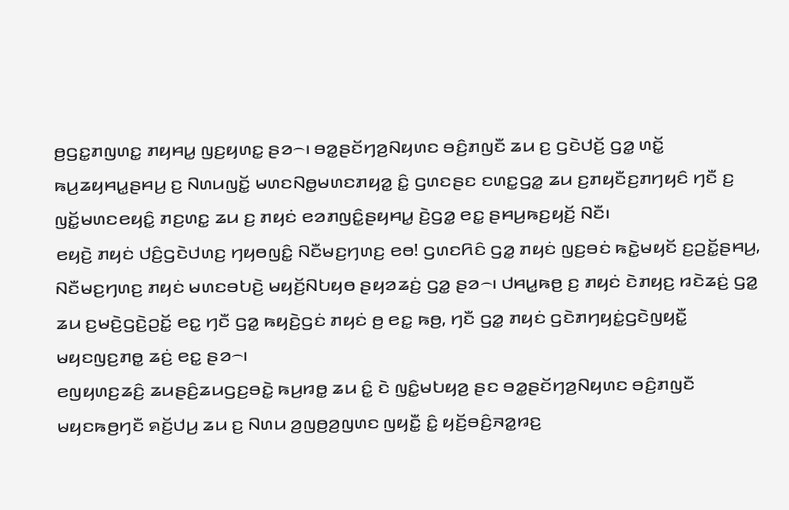ꤥ꤬ꤞꤢ꤭ꤊꤜꤛꤢ꤭ ꤊꤟꤌꤣ꤭ ꤜꤢ꤬ꤟꤛꤢ꤭ ꤔꤤ꤮꤯ ꤋꤤ꤭ꤔꤢꤩꤚꤤ꤬ꤡꤟꤛꤢ ꤋꤢꤨ꤬ꤊꤜꤢꤪ ꤘꤣ ꤢ꤬ ꤞꤢꤧꤓꤢꤩ꤬ ꤞꤤ꤭ ꤛꤢꤩ꤭ ꤒꤣ꤬ꤘꤟꤌꤣ꤭ꤔꤌꤣ꤬ ꤢ꤬ ꤡꤛꤣꤜꤢꤩ꤭ ꤗꤛꤢꤡꤥ꤭ꤗꤛꤢꤊꤟꤤ꤭ ꤢꤨ꤭ ꤞꤛꤢꤔꤢ ꤢꤛꤢ꤭ꤞꤤ꤭ ꤘꤣ ꤢ꤬ꤊꤟꤢꤪꤢ꤬ꤊꤚꤟꤢꤨ ꤚꤢꤪ ꤢ꤬ ꤜꤢꤩ꤭ꤗꤛꤢꤕꤟꤢꤨ꤭ ꤊꤢ꤬ꤛꤢ꤭ ꤘꤣ ꤢ꤬ ꤊꤟꤢꤦ ꤕꤤꤊꤜꤢꤨ꤭ꤔꤟꤌꤣ꤭ ꤢꤧ꤬ꤞꤤ꤭ ꤕꤢ꤭ ꤔꤌꤣ꤬ꤒꤢ꤬ꤟꤢꤩ꤬ ꤡꤢꤪ꤯
ꤕꤟꤢꤧ꤬ ꤊꤟꤢꤦ ꤓꤢꤨ꤬ꤞꤢꤧꤓꤛꤢ꤬ ꤚꤟꤥꤜꤢꤨ꤭ ꤡꤢꤪꤗꤢ꤬ꤚꤛꤢ꤬ ꤕꤥ! ꤞꤛꤢꤖꤢꤨ ꤞꤤ꤭ ꤊꤟꤢꤦ ꤜꤢ꤬ꤋꤢꤦ ꤒꤢꤧ꤭ꤗꤟꤢꤩ ꤢ꤬ꤑꤢꤩ꤭ꤔꤌꤣ꤬, ꤡꤢꤪꤗꤢ꤬ꤚꤛꤢ꤬ ꤊꤟꤢꤦ ꤗꤛꤢꤋꤝꤢꤧ꤬ ꤗꤟꤢꤩ꤬ꤡꤝꤟꤥ ꤔꤟꤤꤘꤢꤦ꤬ ꤞꤤ꤭ ꤔꤤ꤮꤯ ꤓꤌꤣ꤭ꤒꤥ꤬ ꤢ꤬ ꤊꤟꤢꤦ ꤢꤧꤊꤟꤢ꤬ ꤙꤢꤧꤘꤢꤦ꤬ ꤞꤤ꤭ ꤘꤣ ꤢ꤬ꤗꤢꤧ꤬ꤞꤢꤧ꤬ꤑꤢꤩ꤭ ꤕꤢ꤭ ꤚꤢꤪ ꤞꤤ꤭ ꤒꤟꤢꤧ꤬ꤞꤢꤦ ꤊꤟꤢꤦ ꤥ꤬ ꤕꤢ꤭ ꤒꤥ꤬, ꤚꤢꤪ ꤞꤤ꤭ ꤊꤟꤢꤦ ꤞꤢꤧꤊꤚꤟꤢꤦ꤭ꤞꤢꤧꤜꤟꤢꤪ꤭ ꤗꤟꤢꤜꤢ꤬ꤊꤥ꤭ ꤘꤢꤦ꤬ ꤕꤢ꤭ ꤔꤤ꤮꤯
ꤕꤜꤟꤛꤢ꤬ꤘꤢꤨ꤬ ꤘꤣꤔꤢꤨ꤬ꤘꤣꤞꤢ꤬ꤋꤢꤧ꤭ ꤒꤣ꤬ꤙꤥ꤭ ꤘꤣ ꤢꤨ꤭ ꤢꤧ ꤜꤢꤨ꤭ꤗꤝꤟꤤ꤬ ꤔꤢ ꤋꤤ꤭ꤔꤢꤩꤚꤤ꤬ꤡꤟꤛꤢ ꤋꤢꤨ꤬ꤊꤜꤢꤪ ꤗꤟꤢꤒꤥ꤬ꤚꤢꤪ ꤎꤢꤩ꤬ꤓꤣ꤬ ꤘꤣ ꤢ꤬ ꤡꤛꤣ ꤤ꤬ꤜꤥ꤬ꤤ꤬ꤜꤛꤢ ꤜꤟꤢꤪ꤭ ꤢꤨ꤭ ꤟꤢꤩ꤬ꤋꤢꤨ꤬ꤏꤤ꤭ꤙꤢ꤬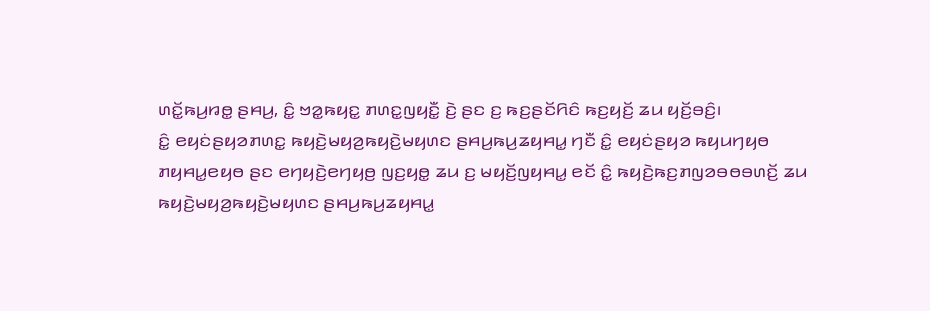ꤛꤢꤩ꤭ꤒꤣ꤬ꤙꤥ꤭ ꤔꤌꤣ꤬, ꤢꤨ꤭ ꤠꤤ꤭ꤒꤟꤢ꤭ ꤊꤛꤢ꤭ꤜꤟꤢꤪ꤭ ꤢꤧ꤬ ꤔꤢ ꤢ꤬ ꤒꤢ꤬ꤔꤢꤩꤖꤢꤨ ꤒꤢ꤬ꤟꤢꤩ꤬ ꤘꤣ ꤟꤢꤩ꤬ꤋꤢꤨ꤬꤯
ꤢꤨ꤭ ꤕꤟꤢꤦꤔꤟꤤꤊꤛꤢ꤭ ꤒꤟꤢꤧ꤬ꤗꤟꤤ꤬ꤒꤟꤢꤧ꤬ꤗꤟꤛꤢ ꤔꤌꤣ꤬ꤒꤣ꤬ꤘꤟꤌꤣ꤭ ꤚꤢꤪ ꤢꤨ꤭ ꤕꤟꤢꤦꤔꤟꤤ ꤒꤟꤣꤚꤟꤥ ꤊꤟꤌꤣ꤭ꤕꤟꤥ ꤔꤢ ꤕꤚꤟꤢꤧ꤬ꤕꤚꤟꤥ꤬ ꤜꤢ꤬ꤟꤥ꤭ ꤘꤣ ꤢ꤬ ꤗꤟꤢꤩ꤬ꤜꤟꤌꤣ꤭ ꤕꤢꤩ ꤢꤨ꤭ ꤒꤟꤢꤧ꤬ꤒꤢ꤬ꤊꤜꤤꤋꤥꤋꤛꤢꤩ꤬ ꤘꤣ ꤒꤟꤢꤧ꤬ꤗꤟꤤ꤬ꤒꤟꤢꤧ꤬ꤗꤟꤛꤢ ꤔꤌꤣ꤬ꤒꤣ꤬ꤘꤟꤌꤣ꤭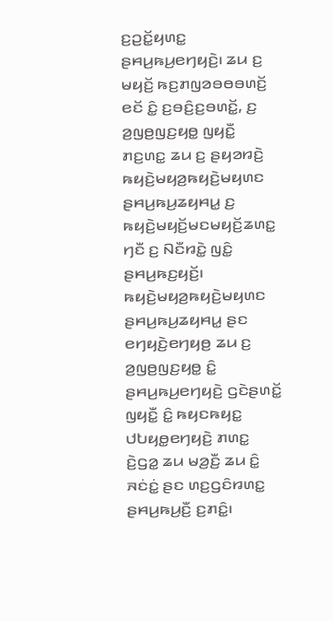ꤢ꤬ꤑꤢꤩ꤭ꤟꤛꤢ꤭ ꤔꤌꤣ꤬ꤒꤣ꤬ꤕꤚꤟꤢꤧ꤬꤯ ꤘꤣ ꤢ꤬ ꤗꤟꤢꤩ꤬ ꤒꤢ꤬ꤊꤜꤤꤋꤥꤋꤛꤢꤩ꤬ ꤕꤢꤩ ꤢꤨ꤭ ꤢ꤬ꤋꤢꤨ꤬ꤢ꤬ꤋꤛꤢꤩ꤭, ꤢ꤬ ꤤ꤬ꤜꤥ꤬ꤜꤢ꤬ꤟꤥ꤭ ꤜꤟꤢꤪ꤭ ꤊꤢ꤬ꤛꤢ꤭ ꤘꤣ ꤢ꤬ ꤔꤟꤤꤙꤢꤧ꤬ ꤒꤟꤢꤧ꤬ꤗꤟꤤ꤬ꤒꤟꤢꤧ꤬ꤗꤟꤛꤢ ꤔꤌꤣ꤬ꤒꤣ꤬ꤘꤟꤌꤣ꤭ ꤢ꤬ ꤒꤟꤢꤧ꤬ꤗꤟꤢꤩ꤬ꤗꤢꤗꤟꤢꤩ꤬ꤘꤛꤢ꤭ ꤚꤢꤪ ꤢ꤬ ꤡꤢꤪꤙꤢꤧ꤭ ꤜꤢꤨ꤭ ꤔꤌꤣ꤬ꤒꤢ꤬ꤟꤢꤩ꤬꤯ ꤒꤟꤢꤧ꤬ꤗꤟꤤ꤬ꤒꤟꤢꤧ꤬ꤗꤟꤛꤢ ꤔꤌꤣ꤬ꤒꤣ꤬ꤘꤟꤌꤣ꤭ ꤔꤢ ꤕꤚꤟꤢꤧ꤬ꤕꤚꤟꤥ꤬ ꤘꤣ ꤢ꤬ ꤤ꤬ꤜꤥ꤬ꤜꤢ꤬ꤟꤥ꤭ ꤢꤨ꤭ ꤔꤌꤣ꤬ꤒꤣ꤬ꤕꤚꤟꤢꤧ꤬ ꤞꤢꤧꤔꤛꤢꤩ꤭ ꤜꤟꤢꤪ꤭ ꤢꤨ꤭ ꤒꤟꤢꤒꤟꤢ꤭ ꤓꤝꤟꤥ꤭ꤕꤚꤟꤢꤧ꤬ ꤊꤛꤢ꤭ ꤢꤧ꤬ꤞꤤ꤭ ꤘꤣ ꤗꤤ꤬ꤢꤪ꤬ ꤘꤣ ꤢꤨ꤭ ꤏꤢꤦꤢꤦ꤭ ꤔꤢ ꤛꤢ꤬ꤞꤢꤨꤙꤛꤢ꤭ ꤔꤌꤣ꤬ꤒꤣ꤬ꤢꤪ꤬ ꤢ꤬ꤊꤢꤨ꤭꤯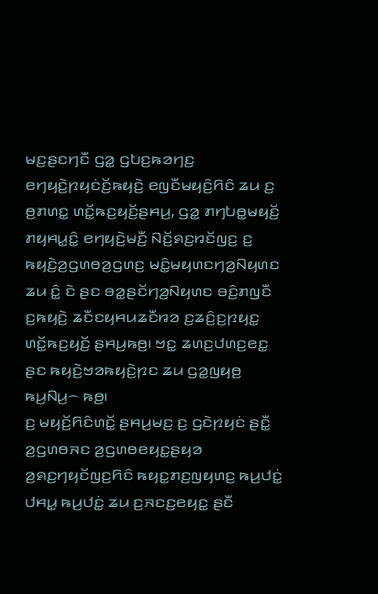ꤗꤢ꤬ꤔꤢꤚꤢꤪ ꤞꤤ꤭ ꤞꤝꤢ꤬ꤒꤤꤚꤢ꤬ ꤕꤚꤟꤢꤧ꤬ꤐꤟꤢꤦꤢꤩ꤬ꤒꤟꤢꤧ꤬ ꤕꤜꤢꤪꤗꤟꤢꤨ꤬ꤖꤢꤨ ꤘꤣ ꤢ꤬ ꤥ꤬ꤊꤛꤢ꤭ ꤛꤢꤩ꤭ꤒꤢ꤬ꤟꤢꤩ꤬ꤔꤌꤣ꤬, ꤞꤤ꤭ ꤊꤚꤝꤥ꤭ꤗꤟꤢꤩ꤬ ꤊꤟꤌꤣ꤭ꤢꤨ꤭ ꤕꤚꤟꤢꤧ꤬ꤗꤢꤪ꤬ ꤡꤢꤩ꤬ꤎꤢ꤬ꤙꤢꤩꤜꤢ꤬ ꤢ꤬ ꤒꤟꤢꤧ꤬ꤤ꤬ꤞꤛꤥꤤ꤬ꤞꤛꤢ꤬ ꤗꤢꤨ꤭ꤗꤟꤛꤢꤚꤤ꤬ꤡꤟꤛꤢ ꤘꤣ ꤢꤨ꤭ ꤢꤧ ꤔꤢ ꤋꤤ꤭ꤔꤢꤩꤚꤤ꤬ꤡꤟꤛꤢ ꤋꤢꤨ꤬ꤊꤜꤢꤪ ꤢ꤬ꤒꤟꤢꤧ꤬ ꤘꤢꤪꤢꤟꤌꤣꤘꤢꤪꤙꤤ ꤢ꤬ꤘꤢꤨ꤬ꤢ꤬ꤐꤟꤢ꤭ ꤛꤢꤩ꤭ꤒꤢ꤬ꤟꤢꤩ꤬ ꤔꤌꤣ꤬ꤒꤥ꤬꤯ ꤠꤢ꤭ ꤘꤛꤢ꤬ꤓꤛꤢ꤬ꤕꤢ꤭ ꤔꤢ ꤒꤟꤢꤧ꤬ꤠꤤꤒꤟꤢꤧ꤬ꤐꤢ ꤘꤣ ꤞꤤ꤭ꤜꤟꤥ꤬ ꤒꤣ꤬ꤡꤣ꤬꤮ ꤒꤥ꤬꤯
ꤢ꤬ ꤗꤟꤢꤩ꤬ꤖꤢꤨꤛꤢꤩ꤭ ꤔꤌꤣ꤬ꤗꤢ꤬ ꤢ꤬ ꤞꤢꤧꤐꤟꤢꤦ ꤔꤢꤪ꤭ ꤤ꤬ꤞꤛꤥꤏꤢ ꤤ꤬ꤞꤛꤥꤕꤟꤢ꤭ꤔꤟꤤ ꤤ꤬ꤎꤢ꤬ꤚꤟꤢꤩꤜꤢ꤬ꤖꤢꤨ ꤒꤟꤢ꤭ꤊꤢ꤬ꤜꤟꤛꤢ꤬ ꤒꤣ꤬ꤓꤢꤦ꤭ ꤓꤌꤣ꤭ ꤒꤣ꤬ꤓꤢꤦ꤭ ꤘꤣ ꤢ꤬ꤏꤢꤢ꤬ꤕꤟꤢ꤭ ꤔꤢꤪ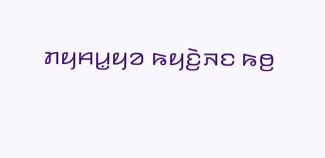ꤊꤟꤌꤣ꤭ꤟꤤ ꤒꤟꤢꤧ꤬ꤏꤢ ꤒꤥ꤬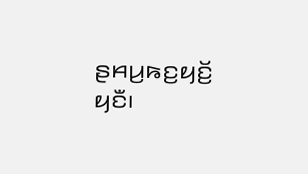ꤔꤌꤣ꤬ꤒꤢ꤬ꤟꤢꤩ꤬ ꤟꤢꤪ꤯